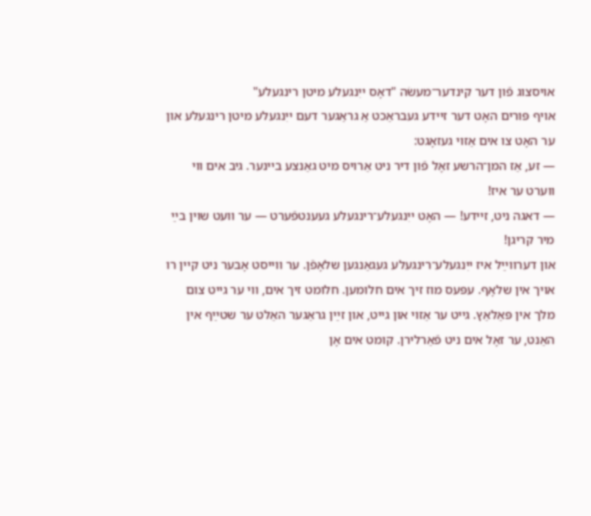אויסצוג פֿון דער קינדער־מעשׂה "דאָס ייִנגעלע מיטן רינגעלע"
אויף פּורים האָט דער זיידע געבראַכט אַ גראַגער דעם ייִנגעלע מיטן רינגעלע און ער האָט צו אים אַזוי געזאָגט:
— זע, אַז המן־הרשע זאָל פֿון דיר ניט אַרויס מיט גאַנצע ביינער. גיב אים ווי ווערט ער איז!
— דאגה ניט, זיידע! — האָט ייִנגעלע־רינגעלע געענטפֿערט — ער וועט שוין בײַ מיר קריגן!
און דערווײַל איז ייִנגעלע־רינגעלע געגאַנגען שלאָפֿן. ער ווייסט אָבער ניט קיין רו אויך אין שלאָף. עפּעס מוז זיך אים חלומען. חלומט זיך אים, ווי ער גייט צום מלך אין פּאַלאַץ. גייט ער אַזוי און גייט, און זײַן גראַגער האַלט ער שטײַף אין האַנט, ער זאָל אים ניט פֿאַרלירן. קומט אים אָן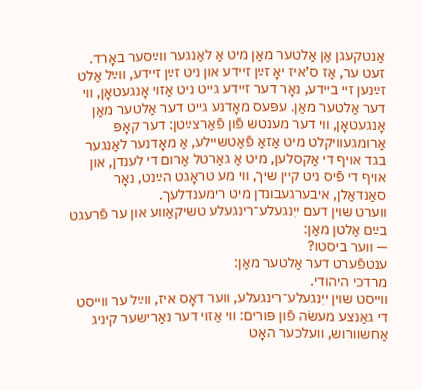אַנטקעגן אַן אַלטער מאַן מיט אַ לאַנגער ווײַסער באָרד. זעט ער, אַז ס’איז יאָ זײַן זיידע און ניט זײַן זיידע, ווײַל אַלט זײַנען זיי ביידע, נאָר דער זיידע גייט ניט אַזוי אָנגעטאָן, ווי דער אַלטער מאַן. עפּעס מאָדנע גייט דער אַלטער מאַן אָנגעטאָן, ווי דער מענטש פֿון פֿאַרצײַטן: דער קאָפּ אַרומגעוויקלט מיט אַזאַ פֿאַטשיילע, אַ מאָדנער לאַנגער בגד אויף די אַקסלען, מיט אַ גאַרטל אַרום די לענדן, און אויף די פֿיס ניט קיין שיך, ווי מע טראָגט הײַנט, נאָר סאַנדאַלן, איבערגעבונדן מיט רימענדלעך.
ווערט שוין דעם ייִנגעלע־רינגעלע טשיקאַווע און ער פֿרעגט בײַם אַלטן מאַן:
— ווער ביסטו?
ענטפֿערט דער אַלטער מאַן:
מרדכי היהודי.
ווייסט שוין ייִנגעלע־רינגעלע, ווער דאָס איז, ווײַל ער ווייסט די גאַנצע מעשׂה פֿון פּורים: ווי אַזוי דער נאַרישער קיניג אַחשוורוש, וועלכער האָט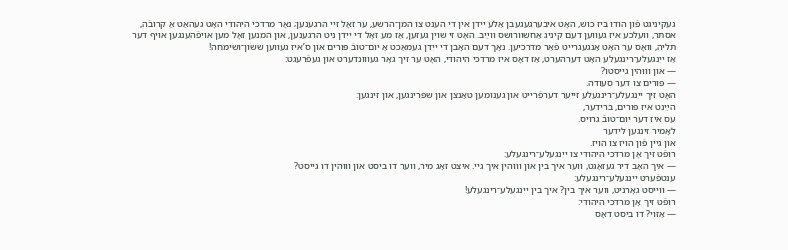געקיניגט פֿון הודו ביז כוש, האָט איבערגעגעבן אַלע ייִדן אין די הענט צו המן־הרשע, ער זאָל זיי הרגענען; נאָר מרדכי היהודי האָט געהאַט אַ קרובֿה, אסתּר, וועלכע איז געווען דעם קיניג אַחשוורושס ווײַב. האָט זי שוין געזען, אַז מע זאָל די ייִדן ניט הרגענען, און המנען זאָל מען אויפֿהענגען אויף דער תּליה, וואָס ער האָט אָנגעגרייט פֿאַר מדרכיען. נאָך דעם האָבן די ייִדן געמאַכט אַ יום־טובֿ פּורים און ס’איז געווען שׂשׂון־ושׂימחה!
אַז ייִנגעלע־רינגעלע האָט דערהערט, אַז דאָס איז מרדכי היהודי, האָט ער זיך גאָר געוווּנדערט און געפֿרעגט:
— און וווּהין גייסטו?
— פּורים צו דער סעודה.
האָט זיך ייִנגעלע־רינגעלע זייער דערפֿרייט און גענומען טאַנצן און שפּרינגען, און זינגען:
הײַנט איז פּורים, ברידער,
עס איז דער יום־טובֿ גרויס.
לאָמיר זינגען לידער
און גיין פֿון הויז צו הויז.
רופֿט זיך אָן מרדכי היהודי צו ייִנגעלע־רינגעלע:
— איך האָב דיר געזאָגט, ווער איך בין און וווּהין איך גיי. איצט זאָג מיר, ווער דו ביסט און וווּהין דו גייסט?
ענטפֿערט ייִנגעלע־רינגעלע:
— ווייסט גאָרניט, ווער איך בין? איך בין ייִנגעלע־רינגעלע!
רופֿט זיך אָן מרדכי היהודי:
— אַזוי? דו ביסט דאָס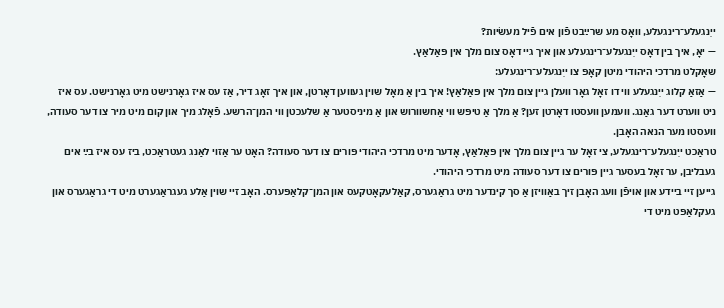ייִנגעלע־רינגעלע, וואָס מע שרײַבט פֿון אים פֿיל מעשׂיות?
— יאָ, איך בין דאָס ייִנגעלע־רינגעלע און איך גיי דאָס צום מלך אין פּאַלאַץ.
שאָקלט מרדכי היהודי מיטן קאָפּ צו ייִנגעלע־רינגעלע:
— אַזאַ קלוג ייִנגעלע ווי דו זאָל גאָר וועלן גיין צום מלך אין פּאַלאַץ! איך בין אַ מאָל שוין געווען דאָרטן, און איך זאָג דיר, אַז עס איז גאָרנישט מיט גאָרנישט. עס איז ניט ווערט דער גאַנג. וועמען וועסטו דאָרטן זען? אַ מלך אַ טיפּש ווי אַחשוורוש און אַ מיניסטער אַ שלעכטן ווי המן־הרשע. פֿאָלג מיך און קום מיט מיר צו דער סעודה, וועסטו מער הנאה האָבן.
טראַכט ייִנגעלע־רינגעלע, צי זאָל ער גיין צום מלך אין פּאַלאַץ, אָדער מיט מרדכי היהודי פּורים צו דער סעודה? האָט ער אַזוי לאַנג געטראַכט, ביז עס איז בײַ אים געבליבן, ער זאָל בעסער גיין פּורים צו דער סעודה מיט מרדכי היהודי.
גייען זיי ביידע און אויפֿן וועג האָבן זיך באַוויזן אַ סך קינדער מיט גראַגערס, קאַלעקאָטקעס און המן־קלאַפּערס. האָב זיי שוין אַלע געגראַגערט מיט די גראַגערס און געקלאַפּט מיט די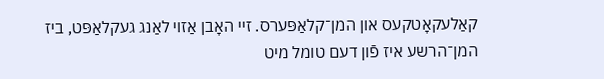קאַלעקאָטקעס און המן־קלאַפּערס. זיי האָבן אַזוי לאַנג געקלאַפּט, ביז המן־הרשע איז פֿון דעם טומל מיט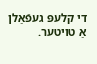די קלעפּ געפֿאַלן אַ טויטער.